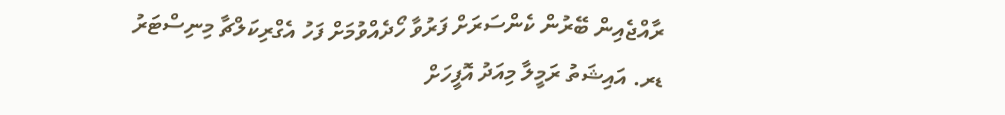ރާއްޖެއިން ބޭރުން ކެންސަރަށް ފަރުވާ ހޯދެއްވުމަށް ފަހު އެގްރިކަލްޗާ މިނިސްޓަރު ޑރ. އައިޝަތު ރަމީލާ މިއަދު އޮފީހަށް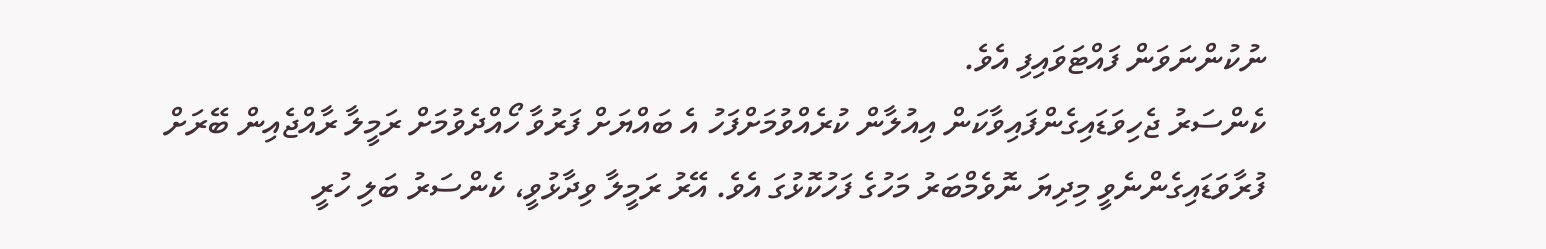ނުކުންނަވަން ފައްޓަވައިފި އެވެ.
ކެންސަރު ޖެހިވަޑައިގެންފައިވާކަން އިއުލާން ކުރެއްވުމަށްފަހު އެ ބައްޔަށް ފަރުވާ ހޯއްދެވުމަށް ރަމީލާ ރާއްޖެއިން ބޭރަށް ފުރާވަޑައިގެންނެވީ މިދިޔަ ނޮވެމްބަރު މަހުގެ ފަހުކޮޅުގަ އެވެ. އޭރު ރަމީލާ ވިދާޅުވީ، ކެންސަރު ބަލި ހުރީ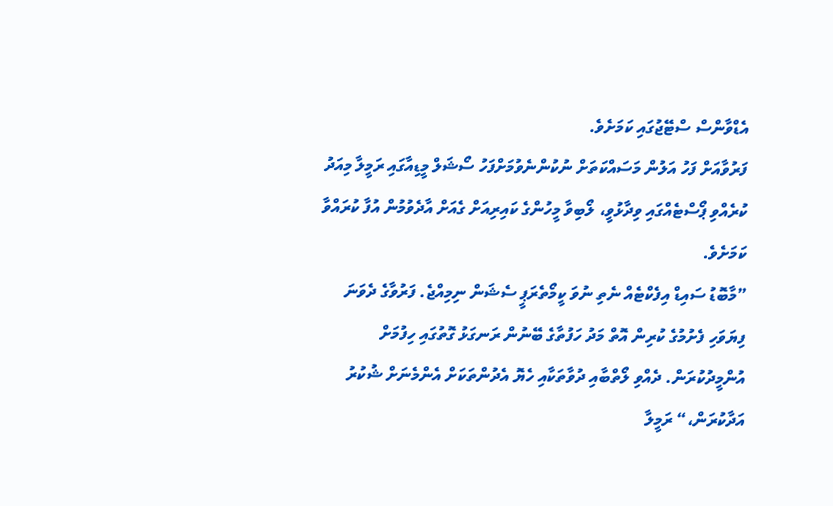އެޑްވާންސް ސްޓޭޖުގައި ކަމަށެވެ.
ފަރުވާއަށް ފަހު އަލުން މަސައްކަތަށް ނުކުންނެވުމަށްފަހު ސޯޝަލް މީޑިއާގައި ރަމީލާ މިއަދު ކުރެއްވި ޕޯސްޓެއްގައި ވިދާޅުވީ، ލޯބިވާ މީހުންގެ ކައިރިއަށް ގެއަށް އާދެވުމުން އުފާ ކުރައްވާ ކަމަށެވެ.
”މާބޮޑު ސައިޑް އިފެކްޓެއް ނެތި ނުވަ ކީމޯތެރަޕީ ސެޝަން ނިމިއްޖެ. ފަރުވާގެ ދެވަނަ ފިޔަވަހި ފެށުމުގެ ކުރިން އޮތް މަދު ހަފުތާގެ ބޭނުން ރަނގަޅު ގޮތުގައި ހިފުމަށް އުންމީދުކުރަން. ދެއްވި ލޯތްބާއި ދުވާތަކާއި ހެޔޮ އެދުންތަކަށް އެންމެނަށް ޝުކުރު އަދާކުރަން،“ ރަމީލާ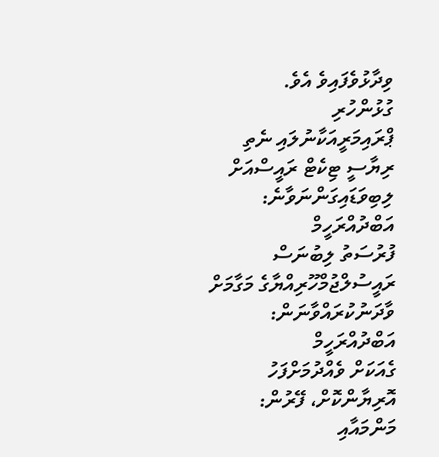ވިދާޅުވެފައިވެ އެވެ.
ގުޅުންހުރި
ޕްރައިމަރީއަކާނުލައި ނެތި ރިޔާސީ ޓިކެޓް ރައީސްއަށް ލިބިވަޑައިގަންނަވާނެ: އަބްދުއްރަހީމް
ފުރުސަތު ލިބުނަސް ރައީސުލްޖުމްހޫރިއްޔާގެ މަގާމަށް ވާދަނުކުރައްވާނަން: އަބްދުއްރަހީމް
ގެއަކަށް ވެއްދުމަށްފަހު އޮރިޔާންކޮށް، ފޭރުން: މަންމައާއި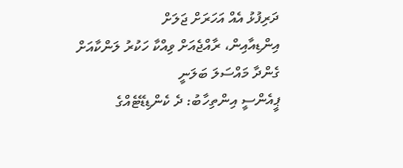ދަރިފުޅު އެއް އަހަރަށް ޖަލަށް
އިންޑިއާއިން، ރާއްޖެއަށް ވިއްކާ ހަކުރު ލަންކާއަށް ގެންދާ މައްސަލަ ބަލަނީ
ޕީއެންސީ އިންތިހާބު: ދެ ކެންޑިޑޭޓެއްގެ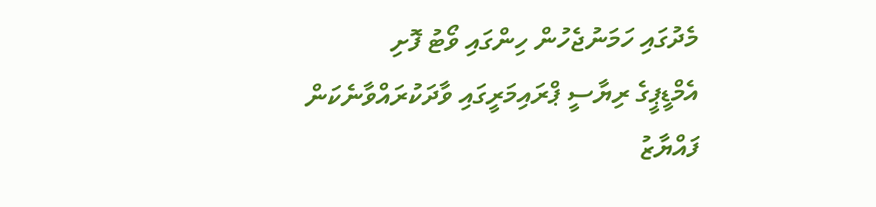މެދުގައި ހަމަނުޖެހުން ހިންގައި ވޯޓު ފޮށި
އެމްޑީޕީގެ ރިޔާސީ ޕްރައިމަރީގައި ވާދަކުރައްވާނެކަން ފައްޔާޒު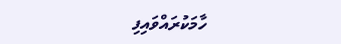ހާމަކުރައްވައިފި